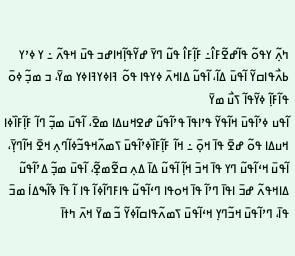ߤߍ߲߬ ߌߟߋ߬ ߟߊ߬ߝߐ߬ߓߊ߮߸ ߓߊ߲߬ߓߊ߮ ߟߎ߬ ߣߌ߫ ߝߌ߬ߟߊ߲߬ߞߊߝߏ ߟߎ߫ ߞߟߍ߬ ߸ ߌ ߦߴߌ ߕߍ߯ߟߊߛߌ߬ ߊ߬ߟߎ߫ ߡߊ߬، ߊ߬ߟߎ߬ ߡߊߞߍ߫ ߦߌߟߊ ߟߋ߬ ߔߊߦߌߔߊߦߌ ߘߌ߫، ߏ ߘߏ߲߬ ߦߋ߫ ߟߊ߬ߓߊ߲߬ ߦߌ߬ߟߊ߬ ߖߎ߯ ߘߌ߫
ߊ߬ߟߎ ߦߴߊ߬ߟߎ߫ ߞߊ߬ߟߌ߬ ߟߴߊߟߊ߫ ߟߴߊ߬ߟߎ߬ ߝߐߞߎߡߊ ߘߐ߫، ߊ߬ߟߎ߫ ߘߏ߲߬ ߣߊ߬ ߓߊ߲߬ߓߊ߰ߦߊ ߞߎߡߊ ߟߋ߬ ߝߐ߫ ߟߊ߫ ߞߋ߲߫ ߸ ߞߊ߬ ߓߊ߲߬ߓߊ߰ߦߴߊ߬ߟߎ߫ ߖߘߍ߬ߞߟߏ߬ߦߊ߬ߣߍ߲ ߞߐ߫ ߞߊ߬ߣߌ߲߫، ߊ߬ߟߎ߫ ߞߵߊ߬ߟߎ߬ ߣߌ ߟߊ߫ ߞߏ߫ ߞߊ߲߬ ߊ߬ߟߎ߬ ߡߊ߫ ߡߍ߲ ߛߐ߬ߘߐ߲߬، ߊ߬ߟߎ߫ ߘߏ߲߬ ߡߴߊ߬ߟߎ߬ ߡߊߞߟߍ߬ ߝߏ߫ ߊߟߊ߫ ߣߴߊ߬ ߟߊ߫ ߞߋߟߊ ߣߵߊ߬ߟߎ߬ ߟߊߓߣߊ߬ߦߊ߬ ߟߊ ߊ߬ ߟߊ߫ ߢߊ߬ߒߡߊ߭ ߘߏ߫ ߟߊ߫، ߣߴߊ߬ߟߎ߫ ߞߏ߬ߣߌ߲ ߞߵߊ߬ߟߎ߫ ߖߘߍ߬ߟߊߛߊ߬ߦߌ߬ ߏ߬ ߘߌ߫ ߞߍ߫ ߤߙߊ߫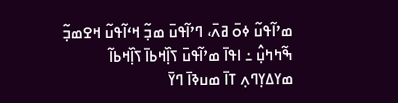ߘߴߊ߬ߟߎ߬ ߦߋ߫ ߥߍ߫، ߣߴߊ߬ߟߎ߫ ߘߏ߲߬ ߞߵߊ߬ߟߎ߬ ߞߐߘߏ߲߬ ߒ߬ߤߤߎ߲߮ ߸ ߊߟߊ߫ ߘߴߊ߬ߟߎ߫ ߖߊ߲߰ߞߕߊ߫ ߖߊ߲߰ߞߕߊ߬ ߘߌߡߌ߲ߣߍ߲ ߠߊ߫ ߘߎߢߊ߫ ߣߌ߫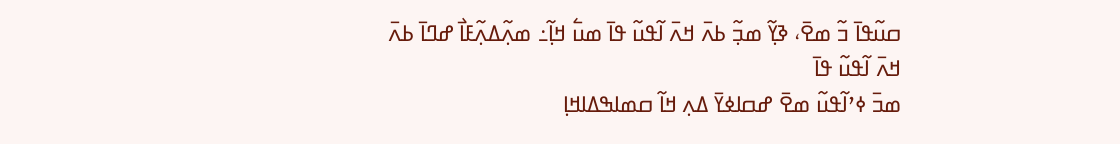ߛߎ߬ߟߊ߫ ߏ߬ ߘߐ߫، ߢߌ߲߬ ߘߏ߲߬ ߕߍ߫ ߞߍ߫ ߊ߬ߟߎ߬ ߟߊ߫ ߘߎ߱ ߞߊ߲߬߸ ߘߍ߲߬ߡߍ߲߬ߓߊ߯ ߝߣߊ߫ ߕߍ߫ ߞߍ߫ ߊ߬ߟߎ߬ ߟߊ߫
ߘߏ߫ ߦߴߊ߬ߟߎ߬ ߘߐ߫ ߝߛߊߦߌ߫ ߡߍ߲ ߞߊ߬ ߛߘߊߒߡߊߞߊ߲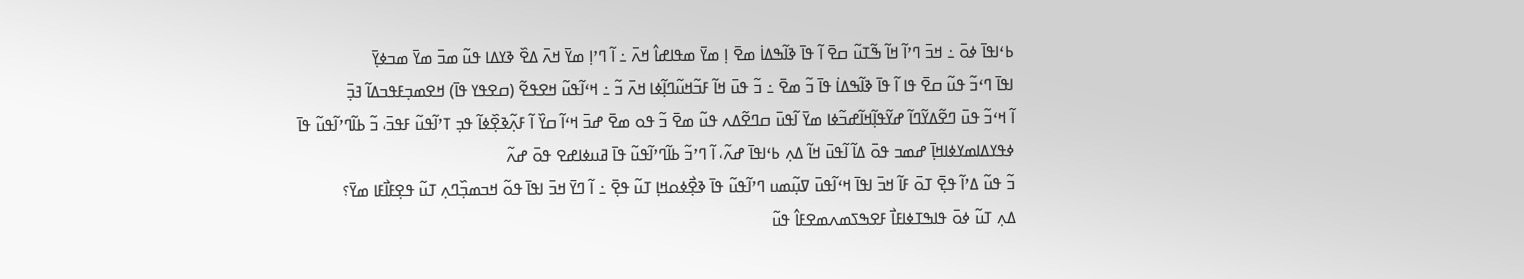ߕߵߊߟߊ߫ ߦߋ߫ ߸ ߞߏ߫ ߣߴߊ߬ ߞߊ߬ ߒ߬ߠߎ߬ ߛߐ߫ ߊ߬ ߟߊ߫ ߢߊ߬ߒߡߊ߭ ߘߐ߫ ߊ߲ ߘߌ߫ ߘߟߊߝߊ߮ ߞߍ߫ ߸ ߊ߬ ߣߴߊ߲ ߘߌ߫ ߞߍ߫ ߡߐ߰ ߢߌߡߊ ߟߎ߬ ߘߏ߫ ߘߌ߫ ߘߏߦߌ߲߫
ߊߟߊ߫ ߣߵߏ߬ ߟߎ߬ ߛߐ߫ ߟߊ ߊ߬ ߟߊ߫ ߢߊ߬ߒߡߊ߭ ߟߊ߫ ߏ߬ ߘߐ߫ ߸ ߏ߬ ߟߎ߫ ߞߊ߬ ߓߏ߬ߞߎ߬ߣߊ߲߬ߦߊ ߞߍ߫ ߏ߬ ߸ ߞߵߊ߬ߟߎ߬ ߞߐߟߐ߬ (ߛߐߟߌ ߟߊ߫) ߞߐߘߏ߲ߓߟߏߡߊ߬ ߔߏ߲߫
ߊ߬ ߞߵߏ߬ ߟߎ߫ ߣߐ߬ߡߌ߬ߣߊ߬ ߝߌ߬ߟߊ߲߬ߞߊ߬ߝߏ߬ߦߊ ߘߌ߫ ߊ߬ߟߎ߫ ߛߣߐ߬ߡߍ ߟߎ߬ ߘߐ߫ ߏ߬ ߟߋ ߘߐ߫ ߝߏ߫ ߞߵߊ߬ ߛߌ߰ ߊ߬ ߓߍ߲߬ߢߐ߲߰ߦߊ߬ ߟߏ߲ ߠߴߊ߬ߟߎ߬ ߓߟߏ߫، ߏ߬ ߕߊ߬ߣߴߊ߬ߟߎ߬ ߟߊ߫ ߦߟߌߡߊߘߌߦߊߞߊ߲߫ ߝߘߏ ߟߋ߫ ߡߊ߬ ߊ߬ߟߎ߫ ߞߊ߬ ߡߍ߲ ߕߵߊߟߊ߫ ߝߍ߬، ߊ߬ ߣߴߏ߬ ߕߊ߬ߣߴߊ߬ߟߎ߬ ߟߊ߫ ߥߎߦߊߝߐ ߟߋ߫ ߝߍ߬
ߏ߬ ߟߎ߬ ߡߴߊ߬ ߟߐ߲߫ ߠߋ߫ ߓߊ߬ ߞߏ߫ ߊߟߊ߫ ߞߵߊ߬ߟߎ߫ ߜߎ߲߬ߘߎ ߣߴߊ߬ߟߎ߬ ߟߊ߫ ߢߐ߲߯ߦߋߞߊ߲ ߠߎ߬ ߟߐ߲߫ ߸ ߊ߬ ߣߌ߫ ߞߏ߫ ߊߟߊ߫ ߟߋ߬ ߞߏߘߏ߲߰ߣߍ߲ ߠߎ߬ ߟߐ߲ߓߊ߯ߓߊ ߘߌ߫؟
ߡߍ߲ ߠߎ߬ ߦߋ߫ ߟߊߒߠߦߊߓߊ߯ ߓߐߒߖߘߍߘߐߓߊ߮ ߟߎ߬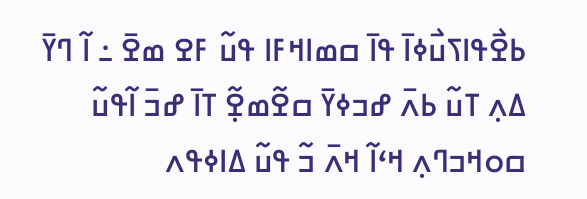ߕߐ߯ߟߊߖߎ߯ߦߊ߫ ߟߊ߫ ߛߘߊߞߓߊ ߟߎ߬ ߓߐ ߘߐ߫ ߸ ߊ߬ ߣߌ߫ ߡߍ߲ ߠߎ߬ ߕߍ߫ ߝߏߦߌ߫ ߛߐ߬ߘߐ߲߬ ߠߊ߫ ߝߏ߫ ߊ߬ߟߎ߬ ߛߋߞߏߣߍ߲ ߞߵߊ߬ ߞߍ߫ ߏ߬ ߟߎ߬ ߡߊߦߟߍ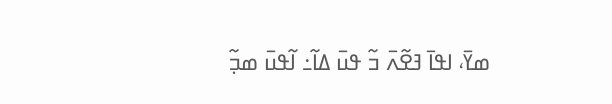ߘߌ߫، ߊߟߊ߫ ߔߐ߬ߍ߫ ߏ߬ ߟߎ߫ ߡߊ߬߸ ߊ߬ߟߎ߫ ߘߏ߲߬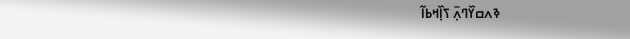ߢߍߛߌ߰ߣߍ߲߫ ߖߊ߲߰ߞߕߊ߬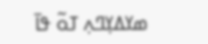ߘߌߡߌ߲ߣߍ߲ ߠߋ߬ ߟߊ߫